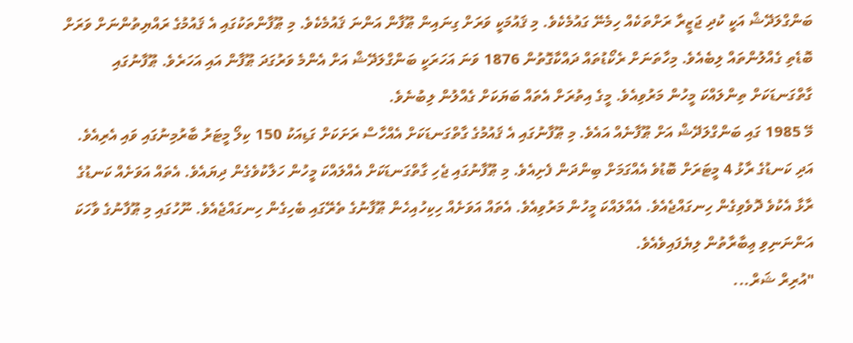ބަންގްލަދޭޝް އަކީ ކުދި ޖަޒީރާ ރަށްތަކެއް ހިމެނޭ ގައުމެކެވެ. މި ޤައުމަކީ ވަރަށް ގިނައިން ޠޫފާން އަންނަ ޤައުމެކެވެ. މި ޠޫފާންތަކުގައި އެ ޤައުމުގެ ރައްޔިތުންނަށް ވަރަށް ބޮޑެތި ގެއްލުންތައް ލިބެއެވެ. މިހާތަނަށް ރެކޯޑުތައް ދައްކާގޮތުން 1876 ވަނަ އަހަރަކީ ބަންގްލަދޭޝް އަށް އެންމެ ވަރުގަދަ ޠޫފާން އައި އަހަރެވެ. ޠޫފާނުގައި ގާތްގަނޑަކަށް ތިންލައްކަ މީހުން މަރުވިއެވެ. މީގެ އިތުރަށް އެތައް ބަޔަކަށް ގެއްލުން ލިބުނެވެ.
މޭ 1985 ގައި ބަންގްލަދޭޝް އަށް ޠޫފާނެއް އައެވެ. މި ޠޫފާނުގައި އެ ޤައުމުގެ ގާތްގަނޑަކަށް އެއްހާސް ރަށަކަށް ގަޑިއަކު 150 ކިލޯ މީޓަރު ބާރުމިނުގައި ވައި އެރިއެވެ. އަދި ކަނޑުގެ ރާޅު 4 މީޓަރަށް ބޮޑުވެ އެއްގަމަށް ބިންދަން ފެށިއެވެ. މި ޠޫފާނުގައި ޖެހި ގާތްގަނޑަކަށް އެއްލައްކަ މީހުން ހަލާކުވެގެން ދިޔައެވެ. އެތައް އަވަށެއް ކަނޑުގެ ރާޅާ އެކުވެ ދޮވެވިގެން ހިނގައްޖެއެވެ. އެއްލައްކަ މީހުން މަރުވިއެވެ. އެތައް އަވަށެއް ހިކިހުއިހެން ޠޫފާނުގެ ތެރޭގައި ބެހިގެން ހިނގައްޖެއެވެ. ނޫހުގައި މި ޠޫފާނުގެ ވާހަކަ އަންނަނިވި ޢިބާރާތުން ލިޔެފައިވެއެވެ.
"އުރިރް ޝަރް...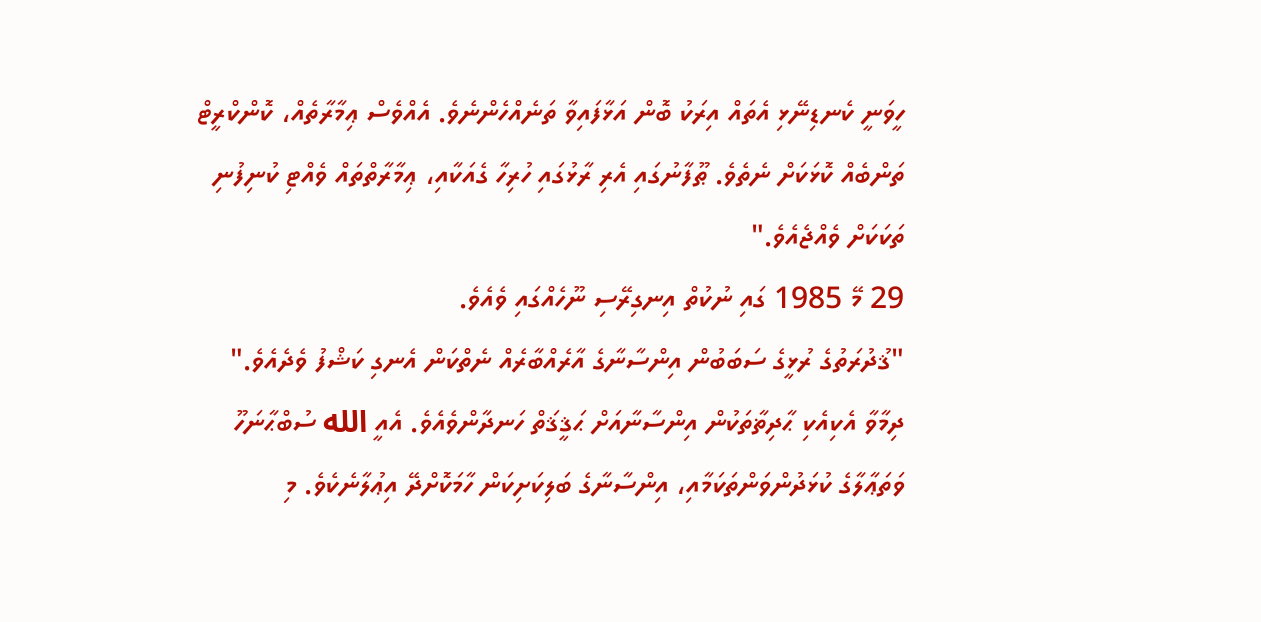ހީވަނީ ކެނޑިނޭޅި އެތައް އިރަކު ބޮން އަޅާފައިވާ ތަނެއްހެންނެވެ. އެއްވެސް ޢިމާރާތެއް، ކޮންކްރީޓް ތަންބެއް ކޮޅަކަށް ނެތެވެ. ޠޫފާނުގައި އެރި ރާޅުގައި ހުރިހާ ގެއަކާއި، ޢިމާރާތްތައް ވެއްޓި ކުނިފުނި ތަކަކަށް ވެއްޖެއެވެ."
29 މޭ 1985 ގައި ނުކުތް އިނގިރޭސި ނޫހެއްގައި ވެއެވެ.
"ޤުދުރަތުގެ ރުޅީގެ ސަބަބުން އިންސާނާގެ އާރެއްބާރެއް ނެތްކަން އެނގި ކަޝްފު ވެދެއެވެ."
ދިމާވާ އެކިއެކި ޙާދިޡާތަކުން އިންސާނާއަށް ޙަޤީޤަތް ހަނދާންވެއެވެ. އެއީ الله ސުބްޙާނަހޫ ވަތަޢާލާގެ ކުޅަދުންވަންތަކަމާއި، އިންސާނާގެ ބަލިކަށިކަން ހާމަކޮށްދޭ އިޢުލާނެކެވެ. މި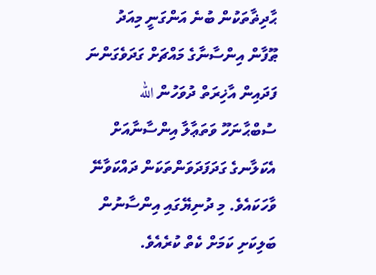ޙާދިޡާތަކުން ބުނެ އަންގަނީ މިއަދު ޠޫފާން އިންސާނާގެ މައްޗަށް ގަދަވެގަންނަ ފަދައިން އާޚިރަތް ދުވަހުން الله ސުބްޙާނަހޫ ވަތަޢާލާ އިންސާނާއަށް އެކަލާނގެ ގަދަފަދަވަންތަކަން ދައްކަވާނޭ ވާހަކައެވެ. މި ދުނިޔޭގައި އިންސާނުން ބަލިކަށި ކަމަށް ކެތް ކުރެއެވެ.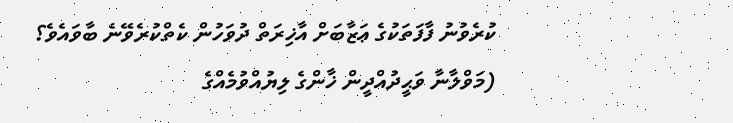ކުރެވުނު ފާފަތަކުގެ ޢަޒާބަށް އާޚިރަތް ދުވަހުން ކެތްކުރެވޭނެ ބާވައެވެ؟
(މަވްލާނާ ވަޙީދުއްދީން ޚާންގެ ލިޔުއްވުމެއްގެ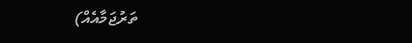ތަރުޖަމާއެއް)